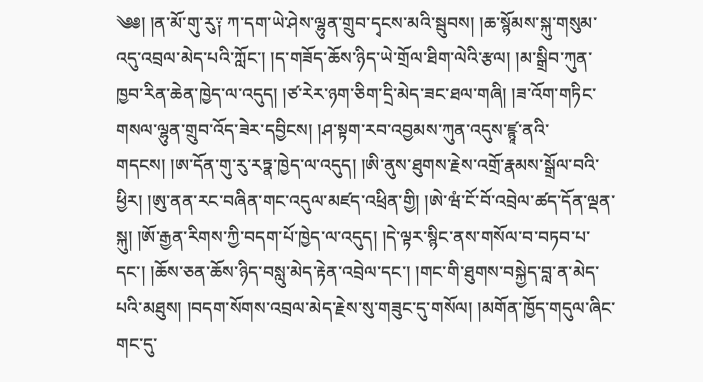༄༅། །ན་མོ་གུ་རུ༑ ཀ་དག་ཡེ་ཤེས་ལྷུན་གྲུབ་དྭངས་མའི་སྦུབས། །ཆ་སྙོམས་སྐུ་གསུམ་འདུ་འབྲལ་མེད་པའི་ཀློང་། །ད་གཟོད་ཆོས་ཉིད་ཡེ་གྲོལ་ཐིག་ལེའི་རྩལ། །མ་སྒྲིབ་ཀུན་ཁྱབ་རིན་ཆེན་ཁྱེད་ལ་འདུད། །ཙ་རེར་ཉག་ཅིག་དྲི་མེད་ཟང་ཐལ་གཞི། །ཟ་འོག་གཏིང་གསལ་ལྷུན་གྲུབ་འོད་ཟེར་དབྱིངས། །ཤ་སྟག་རབ་འབྱམས་ཀུན་འདུས་ཛྙཱ་ནའི་གདངས། །ཨ་དོན་གུ་རུ་རཏྣ་ཁྱེད་ལ་འདུད། །ཨི་ནུས་ཐུགས་རྗེས་འགྲོ་རྣམས་སྒྲོལ་བའི་ཕྱིར། །ཨུ་ནན་རང་བཞིན་གང་འདུལ་མཛད་འཕྲིན་གྱི། །ཨེ་ཝཾ་ངོ་བོ་འབྲེལ་ཚད་དོན་ལྡན་སྐུ། །ཨོ་རྒྱན་རིགས་ཀྱི་བདག་པོ་ཁྱེད་ལ་འདུད། །དེ་ལྟར་སྙིང་ནས་གསོལ་བ་བཏབ་པ་དང་། །ཆོས་ཅན་ཆོས་ཉིད་བསླུ་མེད་རྟེན་འབྲེལ་དང་། །གང་གི་ཐུགས་བསྐྱེད་བླ་ན་མེད་པའི་མཐུས། །བདག་སོགས་འབྲལ་མེད་རྗེས་སུ་གཟུང་དུ་གསོལ། །མགོན་ཁྱོད་གདུལ་ཞིང་གང་དུ་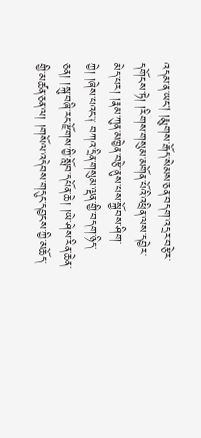འདམ་ན་ཡང། །རྨུགས་རྒོད་སེམས་ཅན་བདག་འདྲར་བརྩེར་དགོངས་ཏེ། །རིགས་གསུམ་མགོན་པོའི་འཕྲིན་ལས་དབྱེར་མེད་པར། །རྣམ་ཀུན་མཁྱེན་བརྩེ་ནུས་པས་སྐྱོབས་ཤིག་ཀྱེ། །ཞེས་པའང་༑ བཀའ་དྲིན་གསུམ་ལྡན་གྱི་བདག་ཉིད་ཅན། །སྐུ་བཞི་རང་རྫོགས་ཀྱི་སློབ་དཔོན་ཆེ། །ཡེ་ཤེས་རིན་ཆེན་གྱི་མཚན་ཅན་ལ། །གསོལ་འདེབས་གདུང་དབྱངས་ཀྱི་མཆོད་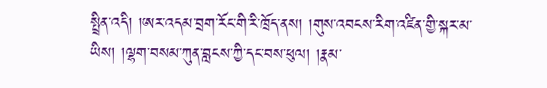སྤྲིན་འདི། །ཨར་འདམ་བྲག་རོང་གི་རི་ཁྲོད་ནས། །གུས་འབངས་རིག་འཛིན་གྱི་སྐར་མ་ཡིས། །ལྷག་བསམ་ཀུན་བླངས་ཀྱི་དང་བས་ཕུལ། །རྣམ་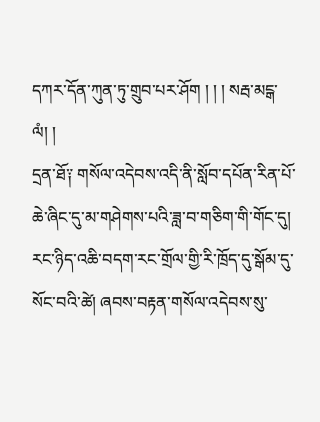དཀར་དོན་ཀུན་ཏུ་གྲུབ་པར་ཤོག ། ། ། སརྦ་མངྒ་ལཾ། །
དྲན་ཐོ༑ གསོལ་འདེབས་འདི་ནི་སློབ་དཔོན་རིན་པོ་ཆེ་ཞིང་དུ་མ་གཤེགས་པའི་ཟླ་བ་གཅིག་གི་གོང་དུ། རང་ཉིད་འཆི་བདག་རང་གྲོལ་གྱི་རི་ཁྲོད་དུ་སྒོམ་དུ་སོང་བའི་ཚེ། ཞབས་བརྟན་གསོལ་འདེབས་སུ་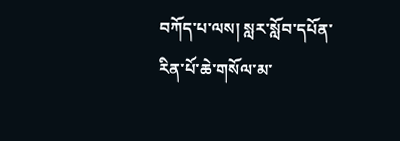བཀོད་པ་ལས། སླར་སློབ་དཔོན་རིན་པོ་ཆེ་གསོལ་མ་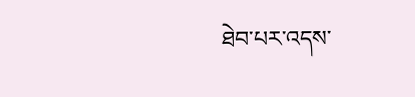ཐེབ་པར་འདས་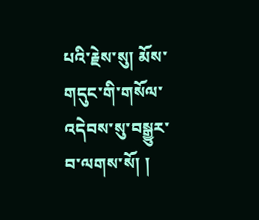པའི་རྗེས་སུ། མོས་གདུང་གི་གསོལ་འདེབས་སུ་བསྒྱུར་བ་ལགས་སོ། །